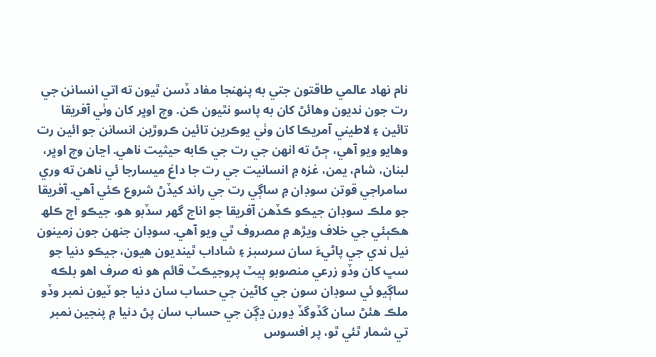نام نهاد عالمي طاقتون جتي به پنهنجا مفاد ڏسن ٿيون ته اتي انسانن جي رت جون نديون وهائڻ کان به پاسو نٿيون ڪن. وچ اوڀر کان وٺي آفريقا تائين ۽ لاطيني آمريڪا کان وٺي يوڪرين تائين ڪروڙين انسانن جو ائين رت وهايو ويو آهي، ڄڻ ته انهن جي رت جي ڪابه حيثيت ناهي. اڃان وچ اوڀر، لبنان، شام، يمن، غزه ۾ انسانيت جي رت جا داغ ميسارجا ئي ناهن ته وري سامراجي قوتن سوڊان ۾ ساڳي رت جي راند کيڏڻ شروع ڪئي آهي. آفريقا جو ملڪ سوڊان جيڪو ڪڏهن آفريقا جو اناج گهر سڏبو هو، جيڪو اڄ ڪلھ هڪٻئي جي خلاف ويڙھ ۾ مصروف ٿي ويو آهي. سوڊان جنهن جون زمينون نيل ندي جي پاڻيءَ سان سرسبز ۽ شاداب ٿينديون هيون، جيڪو دنيا جو سڀ کان وڏو زرعي منصوبو ٻيٽ پروجيڪٽ قائم هو نه صرف اهو بلڪه ساڳيو ئي سوڊان سون جي کاڻين جي حساب سان دنيا جو ٽيون نمبر وڏو ملڪ هئڻ سان گڏوگڏ ڍورن ڍڳن جي حساب سان پڻ دنيا ۾ پنجين نمبر تي شمار ٿئي ٿو، پر افسوس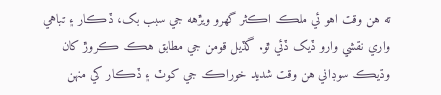ته هن وقت اهو ئي ملڪ اڪثر گهرو ويڙهه جي سبب بک، ڏڪار ۽ تباهي واري نقشي وارو ڏيک ڏئي ٿو. گڏيل قومن جي مطابق هڪ ڪروڙ کان وڌيڪ سوڊاني هن وقت شديد خوراڪ جي کوٽ ۽ ڏڪار کي منهن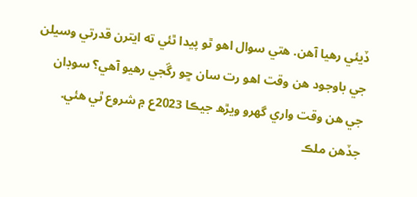ڏيئي رهيا آهن. هتي سوال اهو ٿو پيدا ٿئي ته ايترن قدرتي وسيلن جي باوجود هن وقت اهو رت سان ڇو رڱجي رهيو آهي؟ سوڊان جي هن وقت واري گهرو ويڙھ جيڪا 2023ع ۾ شروع ٿي هئي. جڏهن ملڪ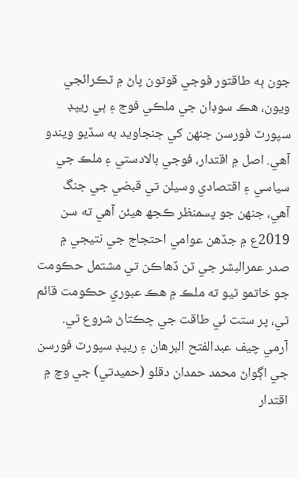جون ٻه طاقتور فوجي قوتون پاڻ ۾ ٽڪرائجي ويون، هڪ سوڊان جي ملڪي فوج ۽ ٻي ريپڊ سپورٽ فورسن جنهن کي جنجاويد به سڏيو ويندو آهي. اصل ۾ اقتدار، فوجي بالادستي ۽ ملڪ جي سياسي ۽ اقتصادي وسيلن تي قبضي جي جنگ آهي، جنهن جو پسمنظر ڪجھ هيئن آهي ته سن 2019ع ۾ جڏهن عوامي احتجاج جي نتيجي ۾ صدر عمرالبشر جي ٽن ڏهاڪن تي مشتمل حڪومت جو خاتمو ٿيو ته ملڪ ۾ هڪ عبوري حڪومت قائم ٿي، پر ستت ئي طاقت جي ڇڪتاڻ شروع ٿي. آرمي چيف عبدالفتح البرهان ۽ ريپڊ سپورٽ فورسن جي اڳواڻ محمد حمدان دقلو (حميدتي) جي وچ ۾ اقتدار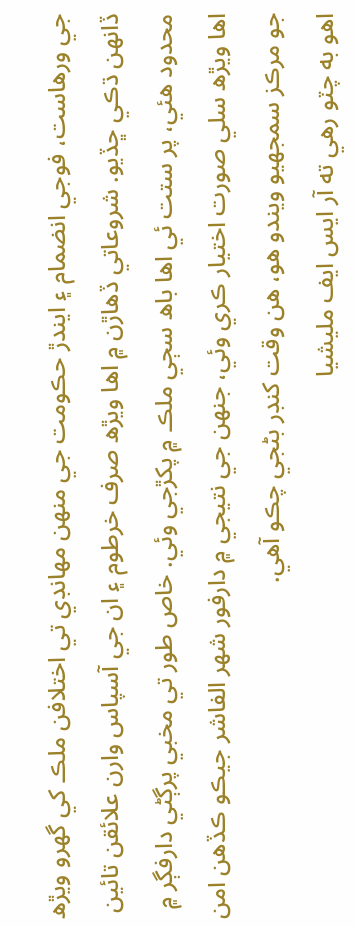جي ورهاست، فوجي انضمام ۽ ايندڙ حڪومت جي منهن مهانڊي تي اختلافن ملڪ کي گهرو ويڙھ ڏانهن ڌڪي ڇڏيو. شروعاتي ڏهاڙن ۾ اها ويڙھ صرف خرطوم ۽ ان جي آسپاس وارن علائقن تائين محدود هئي، پر ستت ئي اها باھ سڄي ملڪ ۾ پکڙجي وئي. خاص طور تي مخبي پرڳڻي دارفڳر ۾ اها ويڙھ سلي صورت اختيار ڪري وئي، جنهن جي نتيجي ۾ دارفور شهر الفاشر جيڪو ڪڏهن امن جو مرڪز سمجهيو ويندو هو، هن وقت کنڊر بڻجي چڪو آهي.
اهو به چٽو رهي ته آر ايس ايف مليشيا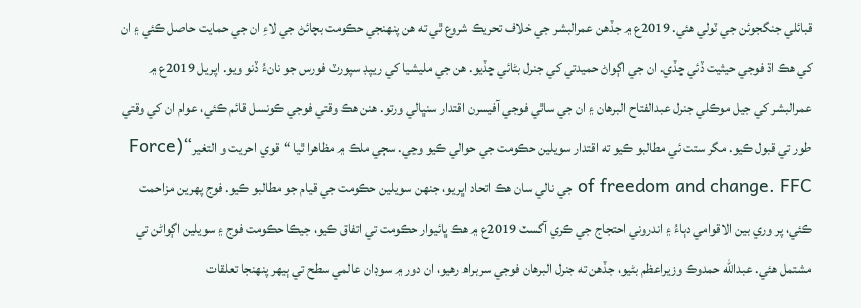قبائلي جنگجوئن جي ٽولي هئي. 2019ع ۾ جڏهن عمرالبشر جي خلاف تحريڪ شروع ٿي ته هن پنهنجي حڪومت بچائڻ جي لاءِ ان جي حمايت حاصل ڪئي ۽ ان کي هڪ اڌ فوجي حيثيت ڏئي ڇڏي. ان جي اڳواڻ حميدتي کي جنرل بڻائي ڇڏيو. هن جي مليشيا کي ريپڊ سپورٽ فورس جو نانءُ ڏنو ويو. اپريل 2019ع ۾ عمرالبشر کي جيل موڪلي جنرل عبدالفتاح البرهان ۽ ان جي ساٿي فوجي آفيسرن اقتدار سنڀالي ورتو. هنن هڪ وقتي فوجي ڪونسل قائم ڪئي، عوام ان کي وقتي طور تي قبول ڪيو. مگر ستت ئي مطالبو ڪيو ته اقتدار سويلين حڪومت جي حوالي ڪيو وڃي. سڄي ملڪ ۾ مظاهرا ٿيا “قوي احريت و التغير“(Force of freedom and change. FFC جي نالي سان هڪ اتحاد اڀريو، جنهن سويلين حڪومت جي قيام جو مطالبو ڪيو. فوج پهرين مزاحمت ڪئي، پر وري بين الاقوامي دٻاءُ ۽ اندروني احتجاج جي ڪري آگسٽ 2019ع ۾ هڪ ڀائيوار حڪومت تي اتفاق ڪيو، جيڪا حڪومت فوج ۽ سويلين اڳواڻن تي مشتمل هئي. عبدالله حمدوڪ وزيراعظم بڻيو، جڏهن ته جنرل البرهان فوجي سربراھ رهيو، ان دور ۾ سوڊان عالمي سطح تي ٻيهر پنهنجا تعلقات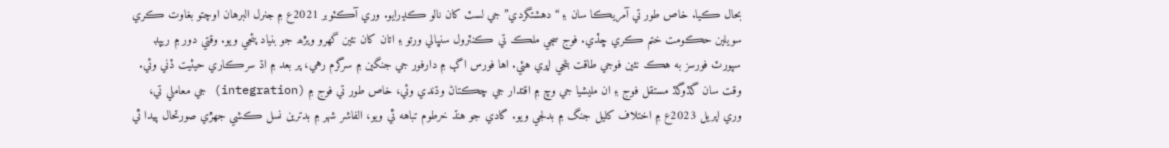بحال ڪيا. خاص طور تي آمريڪا سان ۽ “دهشتگردي” جي لسٽ کان نالو ڪڍرايو. وري آڪٽوبر 2021ع ۾ جنرل البرهان اوچتو بغاوت ڪري سويلين حڪومت ختم ڪري ڇڏي. فوج سڄي ملڪ تي ڪنٽرول سنڀالي ورتو ۽ اتان کان نئين گهرو ويڙھ جو بنياد پئجي ويو. وقتي دور ۾ ريپڊ سپورٽ فورسز به هڪ نئين فوجي طاقت بڻجي اڀري هئي. اها فورس اڳ ۾ دارفور جي جنگين ۾ سرگرم رهي، پر بعد ۾ اڌ سرڪاري حيثيت ڏني وئي. وقت سان گڏوگڏ مستقل فوج ۽ ان مليشيا جي وچ ۾ اقتدار جي ڇڪتاڻ وڌندي وئي، خاص طور تي فوج ۾ (integration) جي معاملي تي، وري اپريل 2023ع ۾ اختلاف کليل جنگ ۾ بدلجي ويو. گادي جو هنڌ خرطوم تباهه ٿي ويو، الفاشر شهر ۾ بدترين نسل ڪشي جهڙي صورتحال پيدا ٿي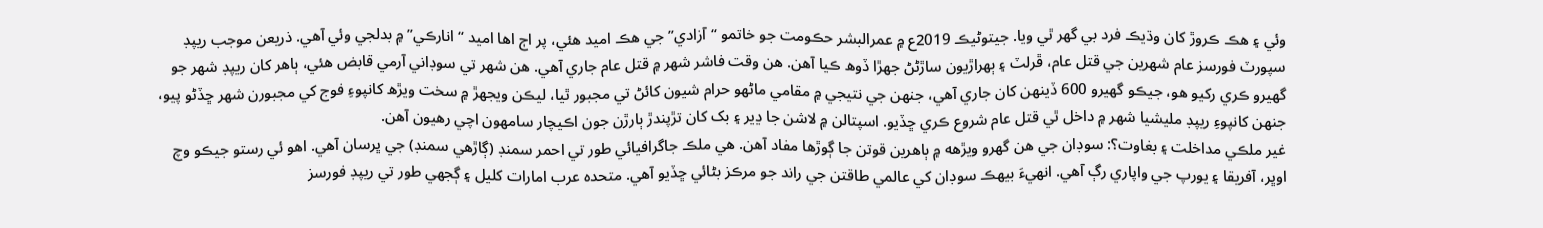وئي ۽ هڪ ڪروڙ کان وڌيڪ فرد بي گهر ٿي ويا. جيتوڻيڪ 2019ع ۾ عمرالبشر حڪومت جو خاتمو “آزادي” جي هڪ اميد هئي، پر اڄ اها اميد “انارڪي” ۾ بدلجي وئي آهي. ذريعن موجب ريپڊ سپورٽ فورسز عام شهرين جي قتل عام، ڦرلٽ ۽ ٻهراڙيون ساڙڻڻ جهڙا ڏوھ ڪيا آهن. هن وقت فاشر شهر ۾ قتل عام جاري آهي. هن شهر تي سوڊاني آرمي قابض هئي، ٻاهر کان ريپڊ شهر جو گهيرو ڪري رکيو هو، جيڪو گهيرو 600 ڏينهن کان جاري آهي، جنهن جي نتيجي ۾ مقامي ماڻهو حرام شيون کائڻ تي مجبور ٿيا، ليڪن ويجهڙ ۾ سخت ويڙھ کانپوءِ فوج کي مجبورن شهر ڇڏڻو پيو، جنهن کانپوءِ ريپڊ مليشيا شهر ۾ داخل ٿي قتل عام شروع ڪري ڇڏيو. اسپتالن ۾ لاشن جا ڍير ۽ بک کان تڙپندڙ ٻارڙن جون اڪيچار سامهون اچي رهيون آهن.
غير ملڪي مداخلت ۽ بغاوت؟: سوڊان جي هن گهرو ويڙهه ۾ ٻاهرين قوتن جا ڳوڙها مفاد آهن. هي ملڪ جاگرافيائي طور تي احمر سمنڊ (ڳاڙهي سمنڊ) جي ڀرسان آهي. اهو ئي رستو جيڪو وچ اوڀر، آفريقا ۽ يورپ جي واپاري رڳ آهي. انهيءَ بيهڪ سوڊان کي عالمي طاقتن جي راند جو مرڪز بڻائي ڇڏيو آهي. متحده عرب امارات کليل ۽ ڳجهي طور تي ريپڊ فورسز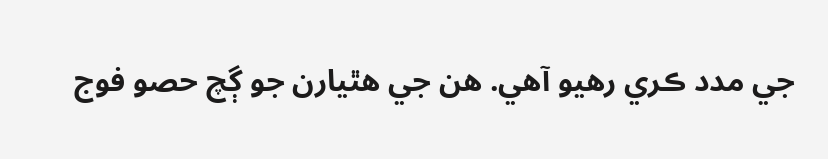جي مدد ڪري رهيو آهي. هن جي هٿيارن جو ڳچ حصو فوج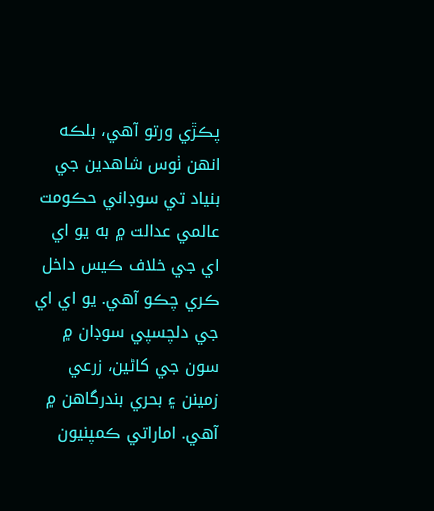پڪڙي ورتو آهي، بلڪه انهن ٺوس شاهدين جي بنياد تي سوڊاني حڪومت عالمي عدالت ۾ به يو اي اي جي خلاف ڪيس داخل ڪري چڪو آهي. يو اي اي جي دلچسپي سوڊان ۾ سون جي کاڻين، زرعي زمينن ۽ بحري بندرگاهن ۾ آهي. اماراتي ڪمپنيون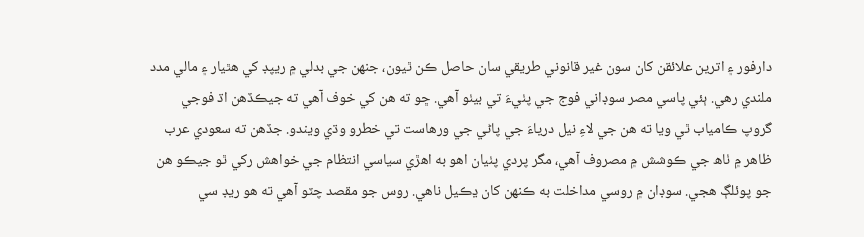دارفور ۽ اترين علائقن کان سون غير قانوني طريقي سان حاصل ڪن ٿيون، جنهن جي بدلي ۾ ريپڊ کي هٿيار ۽ مالي مدد ملندي رهي. ٻئي پاسي مصر سوڊاني فوج جي پٺيءَ تي بيٺو آهي. ڇو ته هن کي خوف آهي ته جيڪڏهن اڌ فوجي گروپ ڪامياب ٿي ويا ته هن جي لاءِ نيل درياءَ جي پاڻي جي ورهاست تي خطرو وڌي ويندو. جڏهن ته سعودي عرب ظاهر ۾ ٺاھ جي ڪوشش ۾ مصروف آهي، مگر پردي پٺيان اهو به اهڙي سياسي انتظام جي خواهش رکي ٿو جيڪو هن جو پوئلڳ هجي. سوڊان ۾ روسي مداخلت به ڪنهن کان ڍڪيل ناهي. روس جو مقصد چٽو آهي ته هو ريڊ سي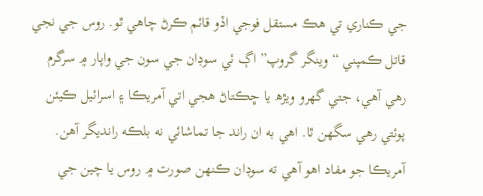جي ڪناري تي هڪ مستقل فوجي اڏو قائم ڪرڻ چاهي ٿو. روس جي نجي قاتل ڪمپني “وينگر گروپ” اڳ ئي سوڊان جي سون جي واپار ۾ سرگرم رهي آهي، جتي گهرو ويڙھ يا ڇڪتاڻ هجي اتي آمريڪا ۽ اسرائيل ڪيئن پوئتي رهي سگهن ٿا. اهي به ان راند جا تماشائي نه بلڪه رانديگر آهن. آمريڪا جو مفاد اهو آهي ته سوڊان ڪنهن صورت ۾ روس يا چين جي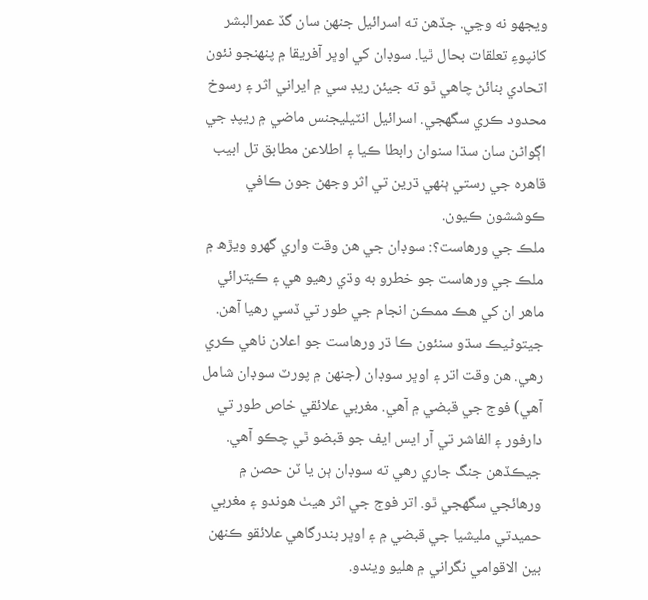ويجهو نه وڃي. جڏهن ته اسرائيل جنهن سان گڏ عمرالبشر کانپوءِ تعلقات بحال ٿيا. سوڊان کي اوڀر آفريقا ۾ پنهنجو نئون اتحادي بنائڻ چاهي ٿو ته جيئن ريڊ سي ۾ ايراني اثر ۽ رسوخ محدود ڪري سگهجي. اسرائيل انٽيليجنس ماضي ۾ ريپڊ جي اڳواڻن سان سڌا سنوان رابطا ڪيا ۽ اطلاعن مطابق تل ابيب قاهره جي رستي ٻنهي ڌرين تي اثر وجهڻ جون ڪافي ڪوششون ڪيون.
ملڪ جي ورهاست؟: سوڊان جي هن وقت واري گهرو ويڙھ ۾ ملڪ جي ورهاست جو خطرو به وڌي رهيو هي ۽ ڪيترائي ماهر ان کي هڪ ممڪن انجام جي طور تي ڏسي رهيا آهن. جيتوڻيڪ سڌو سنئون ڪا ڌر ورهاست جو اعلان ناهي ڪري رهي. هن وقت اتر ۽ اوڀر سوڊان (جنهن ۾ پورٽ سوڊان شامل آهي) فوج جي قبضي ۾ آهي. مغربي علائقي خاص طور تي دارفور ۽ الفاشر تي آر ايس ايف جو قبضو ٿي چڪو آهي. جيڪڏهن جنگ جاري رهي ته سوڊان ٻن يا ٽن حصن ۾ ورهائجي سگهجي ٿو. اتر فوج جي اثر هيٺ هوندو ۽ مغربي حميدتي مليشيا جي قبضي ۾ ۽ اوڀر بندرگاهي علائقو ڪنهن بين الاقوامي نگراني ۾ هليو ويندو.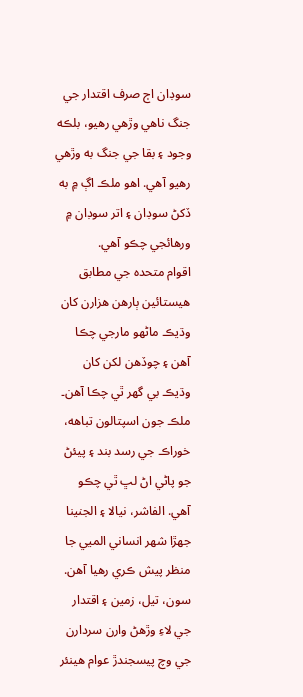سوڊان اڄ صرف اقتدار جي جنگ ناهي وڙهي رهيو، بلڪه وجود ۽ بقا جي جنگ به وڙهي رهيو آهي. اهو ملڪ اڳ ۾ به ڏکڻ سوڊان ۽ اتر سوڊان ۾ ورهائجي چڪو آهي.
اقوام متحده جي مطابق هيستائين ٻارهن هزارن کان وڌيڪ ماڻهو مارجي چڪا آهن ۽ چوڏهن لکن کان وڌيڪ بي گهر ٿي چڪا آهن۔ ملڪ جون اسپتالون تباهه، خوراڪ جي رسد بند ۽ پيئڻ جو پاڻي اڻ لڀ ٿي چڪو آهي. الفاشر، نيالا ۽ الجنينا جهڙا شهر انساني الميي جا منظر پيش ڪري رهيا آهن. سون، تيل، زمين ۽ اقتدار جي لاءِ وڙهڻ وارن سردارن جي وچ پيسجندڙ عوام هينئر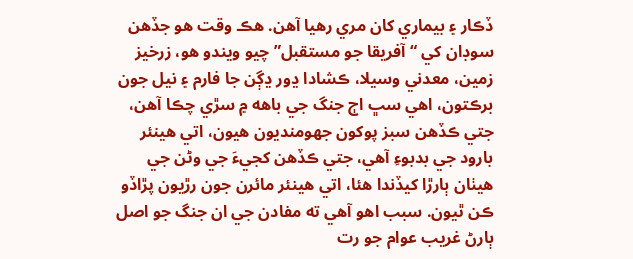ڏڪار ۽ بيماري کان مري رهيا آهن. هڪ وقت هو جڏهن سوڊان کي “آفريقا جو مستقبل” چيو ويندو هو، زرخيز زمين، معدني وسيلا، ڪشادا ڍور ڍڳن جا فارم ۽ نيل جون برڪتون، اهي سڀ اڄ جنگ جي باهه ۾ سڙي چڪا آهن، جتي ڪڏهن سبز پوکون جهومنديون هيون، اتي هينئر بارود جي بدبوءِ آهي، جتي ڪڏهن کجيءَ جي وڻن جي هيٺان ٻارڙا کيڏندا هئا، اتي هينئر مائرن جون رڙيون پڙاڏو ڪن ٿيون. سبب اهو آهي ته مفادن جي ان جنگ جو اصل ٻارڻ غريب عوام جو رت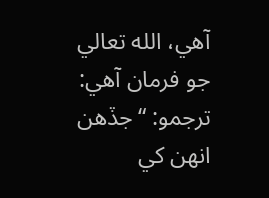آهي، الله تعالي جو فرمان آهي:
ترجمو: “جڏهن انهن کي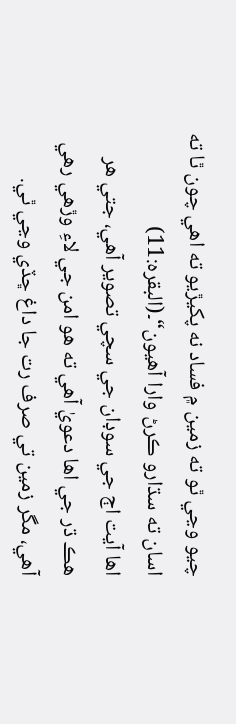چيو وڃي ٿو ته زمين ۾ فساد نه پکيڙيو ته اهي چون ٿا ته اسان ته سڌارو ڪرڻ وارا آهيون“۔(البقره:11)
اها آيت اڄ جي سوڊان جي سچي تصوير آهي، جتي هر هڪ ڌر جي اها دعويٰ آهي ته هو امن جي لاءِ وڙهي رهي آهي، مگر زمين تي صرف رت جا داغ ڇڏي وڃي ٿي.